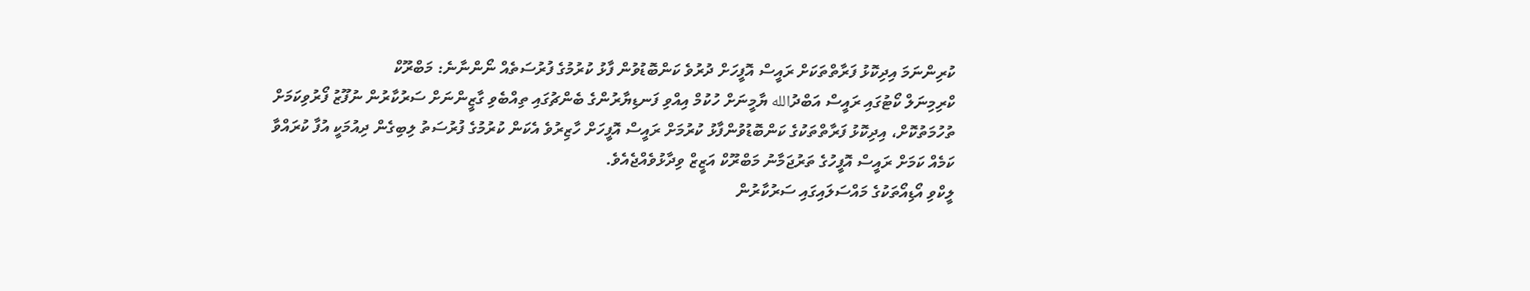ކުރިންނަމަ އިދިކޮޅު ފަރާތްތަކަށް ރައީސް އޮފީހަށް ދުރުވެ ކަންބޮޑުވުން ފާޅު ކުރުމުގެ ފުރުސަތެއް ނޯންނާނެ: މަބްރޫކް
ކްރިމިނަލް ކޯޓުގައި ރައީސް އަބްދުالله ޔާމީނަށް ހުކުމް އިއްވި ފަނޑިޔާރުންގެ ބެންޗުގައި ތިއްބެވި ގާޒީންނަށް ސަރުކާރުން ނުފޫޒު ފޯރުވިކަމަށް ތުހުމަތުކޮށް، އިދިކޮޅު ފަރާތްތަކުގެ ކަންބޮޑުވުންފާޅު ކުރުމަށް ރައީސް އޮފީހަށް ހާޒިރުވެ އެކަން ކުރުމުގެ ފުރުސަތު ލިބިގެން ދިއުމަކީ އުފާ ކުރައްވާ ކަމެއް ކަމަށް ރައީސް އޮފީހުގެ ތަރުޖަމާނު މަބްރޫކް އަޒީޒް ވިދާޅުވެއްޖެއެވެ.
ލީކްވި އޯޑިއޯތަކުގެ މައްސަލައިގައި ސަރުކާރުން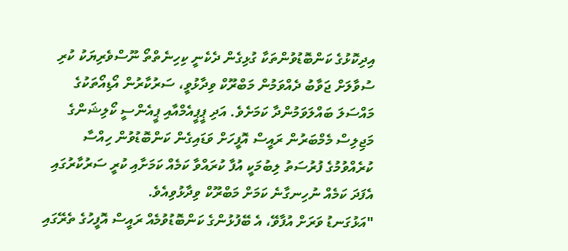އިދިކޮޅުގެ ކަންބޮޑުވުންތަކާ ގުޅިގެން ދެކެނީ ކިހިނެތްތޯ ނޫސްވެރިޔަކު ކުރި ސުވާލަށް ޖަވާބު ދެއްވަމުން މަބްރޫކް ވިދާޅުވީ، ސަރުކާރުން އޯޑިއޯތަކުގެ މައްސަލަ ބައްލަވަމުންދާ ކަމަށެވެ. އަދި ޕީޕީއެމްއާއި ޕީއެންސީ ކޯލިޝަންގެ މަޖިލިސް މެމްބަރުން ރައީސް އޮފީހަށް ވަޑައިގެން ކަންބޮޑުވުން ހިއްސާ ކުރެއްވުމުގެ ފުރުސަތު ލިބުމަކީ އުފާ ކުރައްވާ ކަމެއް ކަމަށާއި ކުރީ ސަރުކާރުގައި އެފަދަ ކަމެއް ނުހިނގާނެ ކަމަށް މަބްރޫކް ވިދާޅުވިއެވެ.
"އަޅުގަނޑު ވަރަށް އުފާވޭ، އެ ބޭފުޅުންގެ ކަންބޮޑުވުމެއް ރައީސް އޮފީހުގެ ތެރޭގައި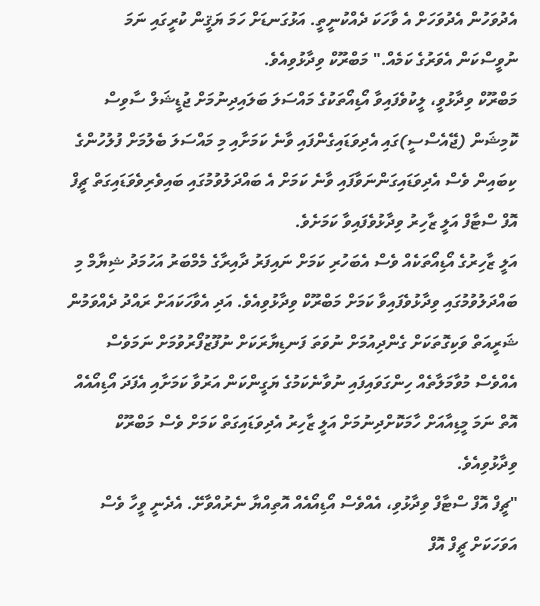އެދުވަހުން އެދުވަހަށް އެ ވާހަކަ ދެއްކުނީތީ. އަޅުގަނޑަށް ހަމަ ޔަޤީން ކުރީގައި ނަމަ ނުވީސްކަން އެވަރުގެ ކަމެއް." މަބްރޫކް ވިދާޅުވިއެވެ.
މަބްރޫކް ވިދާޅުވީ، ލީކުވެފައިވާ އޯޑިއޯތަކުގެ މައްސަލަ ބަލައިދިނުމަށް ޖުޑީޝަލް ސާވިސް ކޮމިޝަން (ޖޭއެސްސީ)ގައި އެދިވަޑައިގެންފައި ވާނެ ކަމަށާއި މި މައްސަލަ ބެލުމަށް ފުލުހުންގެ ކިބައިން ވެސް އެދިވަޑައިގަންނަވާފައި ވާނެ ކަމަށް އެ ބައްދަލުވުމުގައި ބައިވެރިވެވަޑައިގަތް ޗީފް އޮފް ސްޓާފް އަލީ ޒާހިރު ވިދާޅުވެފައިވާ ކަމަށެވެ.
އަލީ ޒާހިރުގެ އޯޑިއޯތަކެއް ވެސް އެބަހުރި ކަމަށް ނައިފަރު ދާއިރާގެ މެމްބަރު އަހުމަދު ޝިޔާމް މި ބައްދަލުވުމުގައި ވިދާޅުވެފައިވާ ކަމަށް މަބްރޫކް ވިދާޅުވިއެވެ. އަދި އެވާހަކައަށް ރައްދު ދެއްވަމުން ޝަރީއަތް ވަކިގޮތަކަށް ގެންދިއުމަށް ނުވަތަ ފަނޑިޔާރަކަށް ނުފޫޒުފޯރުވުމަށް ނަމަވެސް އެއްވެސް މުވާމަލާތެއް ހިންގަވައިފައި ނުވާނެކަމުގެ ޔަގީންކަން އަރުވާ ކަމަށާއި އެފަދަ އޯޑިއޯއެއް އޮތް ނަމަ މީޑިއާއަށް ހާމަކޮށްދިނުމަށް އަލީ ޒާހިރު އެދިވަޑައިގަތް ކަމަށް ވެސް މަބްރޫކް ވިދާޅުވިއެވެ.
"ޗީފް އޮފް ސްޓާފް ވިދާޅުވި، އެއްވެސް އޯޑިއޯއެއް އޮތިއްޔާ ނެރުއްވާށޭ. އެދެނީ ވީހާ ވެސް އަވަހަކަށް ޗީފް އޮފް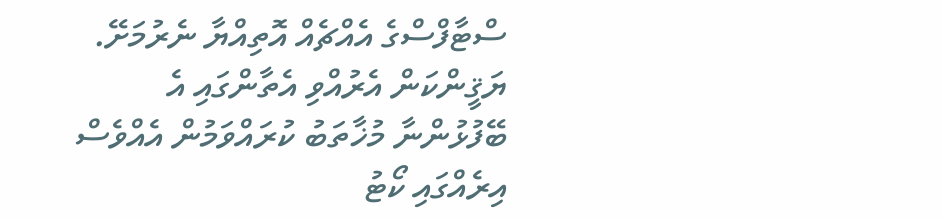ސްޓާފްސްގެ އެއްޗެއް އޮތިއްޔާ ނެރުމަށޭ. ޔަޤީންކަން އެރުއްވި އެތާންގައި އެ ބޭފުޅުންނާ މުޚާތަބު ކުރައްވަމުން އެއްވެސް އިރެއްގައި ކޯޓު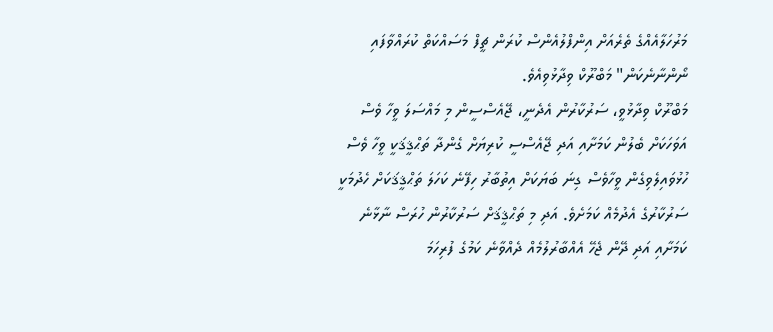މަރުހަލާއެއްގެ ތެރެއަށް އިންފްލުއެންސް ކުރަން ޗީފް މަސައްކަތް ކުރައްވާފައި ނޯންނާނެކަން" މަބްރޫކް ވިދާޅުވިއެވެ.
މަބްރޫކް ވިދާޅުވީ، ސަރުކާރުން އެދެނީ، ޖޭއެސްސީން މި މައްސަލަ ވީހާ ވެސް އަވަހަކަށް ބެލުން ކަމަށާއި އަދި ޖޭއެސްސީ ކުރިޔަށް ގެންދާ ތަޙްޤީޤަކީ ވީހާ ވެސް ހުޅުވައިލެވިގެން ވީހާވެސް ގިނަ ބަޔަކަށް އިތުބާރު ހިފޭނެ ކަހަލަ ތަޙްޤީޤަކަށް ހެދުމަކީ ސަރުކާރުގެ އެދުމެއް ކަމަށެވެ. އަދި މި ތަޙްޤީޤަށް ސަރުކާރުން ހުރަސް ނާޅާނެ ކަމަށާއި އަދި ދޭން ޖެހޭ އެއްބާރުލުމެއް ދެއްވާނެ ކަމުގެ ފުރިހަމަ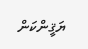ޔަޤީންކަން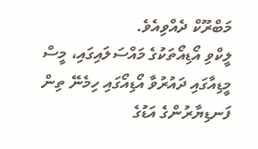މަބްރޫކް ދެއްވިއެވެ.
ލީކްވި އޯޑިއޯތަކުގެ މައްސަލައިގައި، މީސް މީޑިއާގައި ދައުރުވާ އޯޑިއޯގައި ހިމެނޭ ތިން ފަނޑިޔާރުންގެ އަޑުގެ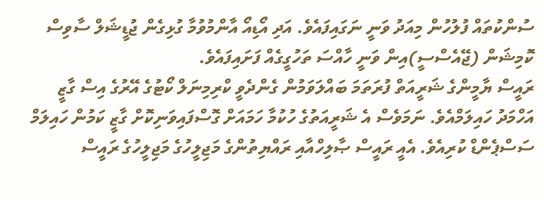ސުންކުތައް ފުލުހުން މިއަދު ވަނީ ނަގައިފައެވެ. އަދި އޯޑިއޯ އާންމުވުމާ ގުޅިގެން ޖުޑީޝަލް ސާވިސް ކޮމިޝަން (ޖޭއެސްސީ)އިން ވަނީ ހާއްސަ ތަހުގީގެއް ފަށައިފައެވެ.
ރައީސް ޔާމީންގެ ޝަރީއަތް ފުރަތަމަ ބައްލަވަމުން ގެންދެވީ ކްރިމިނަލް ކޯޓުގެ އޭރުގެ އިސް ގާޒީ އަހްމަދު ހައިލަމްއެވެ. ނަމަވެސް އެ ޝަރީއަތުގެ ހުކުމާ ހަމައަށް ގޮސްފައިވަނިކޮށް ގާޒީ ކަމުން ހައިލަމް ސަސްޕެންޑް ކުރިއެވެ. އެއީ ރައީސް ޞާލިހްއާއި ރައްޔިތުންގެ މަޖިލީހުގެ މަޖިލީހުގެ ރައީސް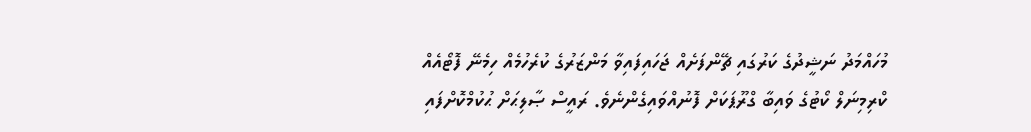މުހައްމަދު ނަޝީދުގެ ކަރުގައި ޗޭންފަށެއް ޖަހައިފައިވާ މަންޒަރުގެ ކުރެހުމެއް ހިމެނޭ ފޮޓޯއެއް ކްރިމިނަލް ކޯޓުގެ ވައިބާ ގްރޫޕަކަށް ފޮނުއްވައިގެންނެވެ. ރައީސް ޞާލިޙަށް ޙުކުމްކޮށްފައި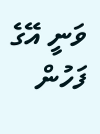ވަނީ އޭގެ ފަހުން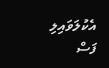އެކުލަވައިލި ފަސް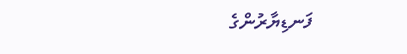ފަނޑިޔާރުންގެ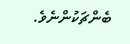ބެންޗަކުންނެވެ.